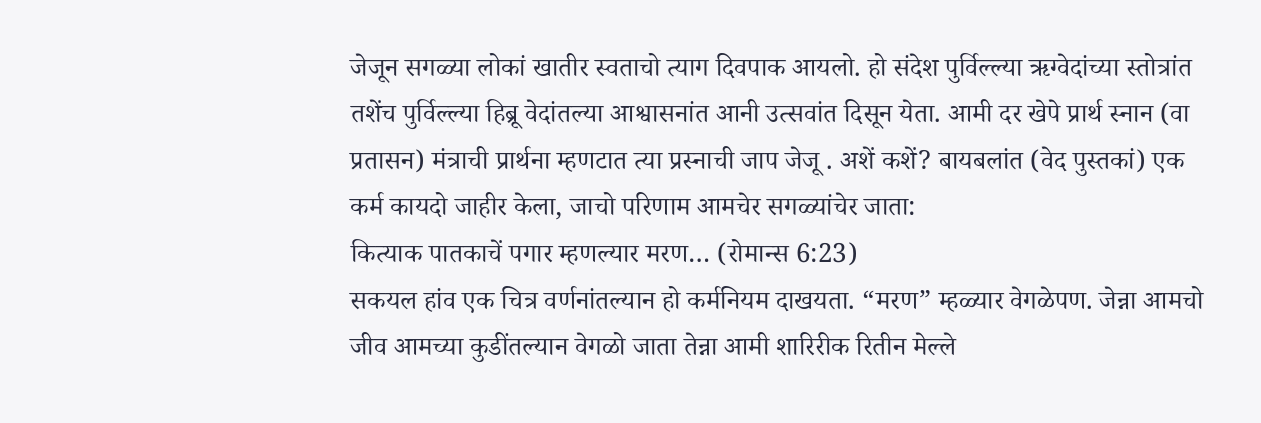जेजून सगळ्या लोकां खातीर स्वताचो त्याग दिवपाक आयलो. हो संदेश पुर्विल्ल्या ऋग्वेदांच्या स्तोत्रांत तशेंच पुर्विल्ल्या हिब्रू वेदांतल्या आश्वासनांत आनी उत्सवांत दिसून येता. आमी दर खेपे प्रार्थ स्नान (वा प्रतासन) मंत्राची प्रार्थना म्हणटात त्या प्रस्नाची जाप जेजू . अशें कशें? बायबलांत (वेद पुस्तकां) एक कर्म कायदो जाहीर केला, जाचो परिणाम आमचेर सगळ्यांचेर जाता:
कित्याक पातकाचें पगार म्हणल्यार मरण… (रोमान्स 6:23)
सकयल हांव एक चित्र वर्णनांतल्यान हो कर्मनियम दाखयता. “मरण” म्हळ्यार वेगळेपण. जेन्ना आमचो जीव आमच्या कुडींतल्यान वेगळो जाता तेन्ना आमी शारिरीक रितीन मेल्ले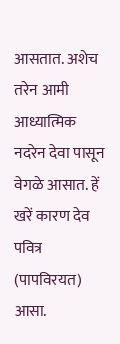आसतात. अशेच तरेन आमी आध्यात्मिक नदरेन देवा पासून वेगळे आसात. हें खरें कारण देव पवित्र (पापविरयत) आसा.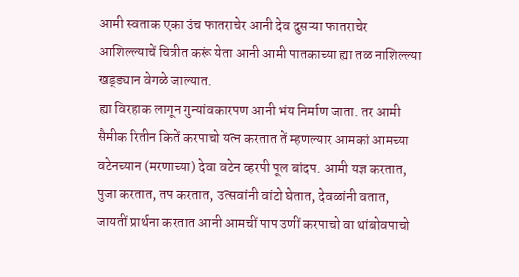आमी स्वताक एका उंच फातराचेर आनी देव दुसऱ्या फातराचेर आशिल्ल्याचें चित्रीत करूं येता आनी आमी पातकाच्या ह्या तळ नाशिल्ल्या खड्ड्यान वेगळे जाल्यात.
ह्या विरहाक लागून गुन्यांवकारपण आनी भंय निर्माण जाता. तर आमी सैमीक रितीन कितें करपाचो यत्न करतात तें म्हणल्यार आमकां आमच्या वटेनच्यान (मरणाच्या) देवा वटेन व्हरपी पूल बांदप. आमी यज्ञ करतात, पुजा करतात, तप करतात, उत्सवांनी वांटो घेतात, देवळांनी वतात, जायतीं प्रार्थना करतात आनी आमचीं पाप उणीं करपाचो वा थांबोवपाचो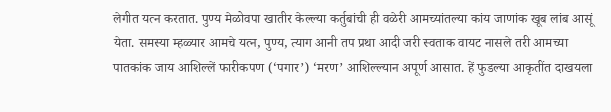लेगीत यत्न करतात. पुण्य मेळोवपा खातीर केल्ल्या कर्तुबांची ही वळेरी आमच्यांतल्या कांय जाणांक खूब लांब आसूं येता. समस्या म्हळ्यार आमचे यत्न, पुण्य, त्याग आनी तप प्रथा आदी जरी स्वताक वायट नासले तरी आमच्या पातकांक जाय आशिल्लें फारीकपण (‘पगार’) ‘मरण’ आशिल्ल्यान अपूर्ण आसात. हें फुडल्या आकृतींत दाखयला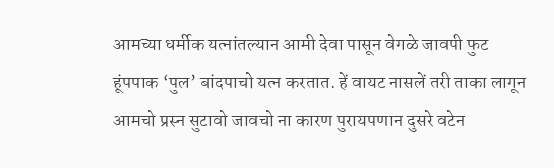आमच्या धर्मीक यत्नांतल्यान आमी देवा पासून वेगळे जावपी फुट हूंपपाक ‘पुल’ बांदपाचो यत्न करतात. हें वायट नासलें तरी ताका लागून आमचो प्रस्न सुटावो जावचो ना कारण पुरायपणान दुसरे वटेन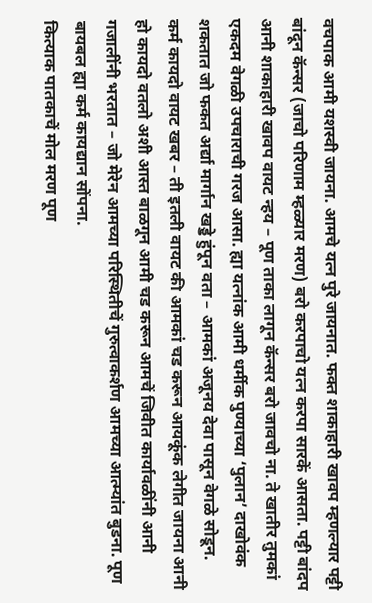वचपाक आमी यशस्वी जायना. आमचे यत्न पुरे जायनात. फक्त शाकाहारी खावप म्हणल्यार पट्टी बांदून कॅन्सर (जाचो परिणाम म्हळ्यार मरण) बरो करपाचो यत्न करपा सारकें आसता. पट्टी बांदप आनी शाकाहारी खावप वायट न्हय – पूण ताका लागून कॅन्सर बरो जावचो ना. ते खातीर तुमकां एकदम वेगळी उपचाराची गरज आसा. ह्या यत्नांक आमी धर्मीक पुण्याच्या ‘पुलान’ दाखोवंक शकतात जो फकत अर्द्या मार्गान खड्डे हुंपून वता – आमकां अजूनय देवा पासून वेगळे सोडून.
कर्म कायदो वायट खबर – ती इतली वायट की आमकां चड करून आयकूंक लेगीत जायना आनी हो कायदो वतलो अशी आस्त बाळगून आमी चड करून आमचें जिवीत कार्यावळींनी आनी गजालींनी भरतात – जो मेरेन आमच्या परिस्थितीचें गुरुत्वाकर्शण आमच्या आत्म्यांत बुडना. पूण बायबल ह्या कर्म कायद्यान सोंपना.
कित्याक पातकाचें मोल मरण पूण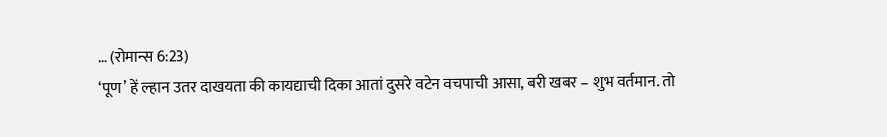… (रोमान्स 6:23)
‘पूण’ हें ल्हान उतर दाखयता की कायद्याची दिका आतां दुसरे वटेन वचपाची आसा, बरी खबर – शुभ वर्तमान. तो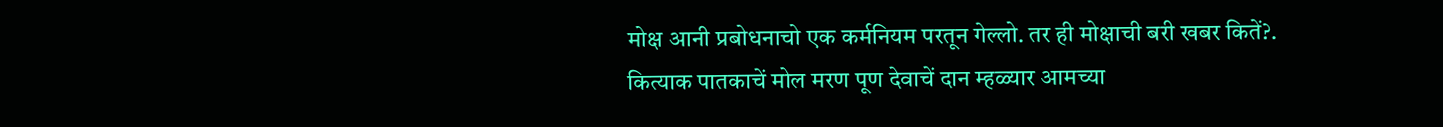मोक्ष आनी प्रबोधनाचो एक कर्मनियम परतून गेल्लो. तर ही मोक्षाची बरी खबर कितें?.
कित्याक पातकाचें मोल मरण पूण देवाचें दान म्हळ्यार आमच्या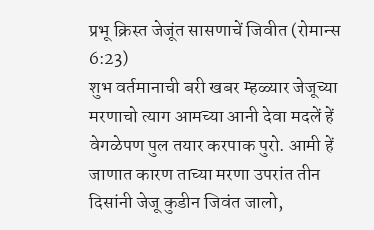प्रभू क्रिस्त जेजूंत सासणाचें जिवीत (रोमान्स 6:23)
शुभ वर्तमानाची बरी खबर म्हळ्यार जेजूच्या मरणाचो त्याग आमच्या आनी देवा मदलें हें वेगळेपण पुल तयार करपाक पुरो. आमी हें जाणात कारण ताच्या मरणा उपरांत तीन दिसांनी जेजू कुडीन जिवंत जालो,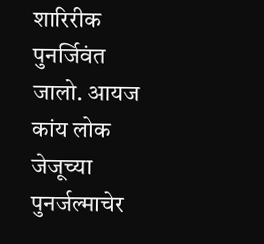शारिरीक पुनर्जिवंत जालो. आयज कांय लोक जेजूच्या पुनर्जल्माचेर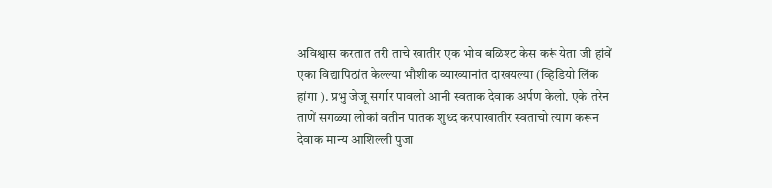अविश्वास करतात तरी ताचे खातीर एक भोव बळिश्ट केस करूं येता जी हांवें एका विद्यापिठांत केल्ल्या भौशीक व्याख्यानांत दाखयल्या (व्हिडियो लिंक हांगा ). प्रभु जेजू सर्गार पावलो आनी स्वताक देवाक अर्पण केलो. एके तरेन ताणें सगळ्या लोकां वतीन पातक शुध्द करपाखातीर स्वताचो त्याग करून देवाक मान्य आशिल्ली पुजा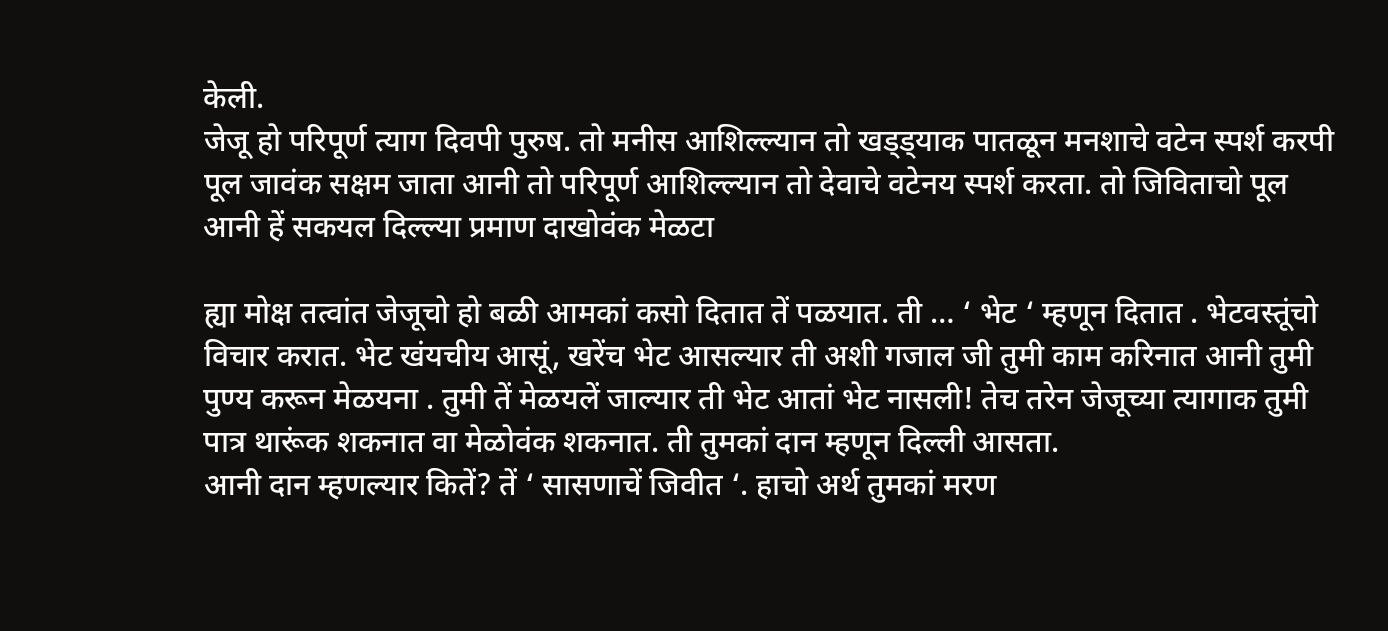केली.
जेजू हो परिपूर्ण त्याग दिवपी पुरुष. तो मनीस आशिल्ल्यान तो खड्ड्याक पातळून मनशाचे वटेन स्पर्श करपी पूल जावंक सक्षम जाता आनी तो परिपूर्ण आशिल्ल्यान तो देवाचे वटेनय स्पर्श करता. तो जिविताचो पूल आनी हें सकयल दिल्ल्या प्रमाण दाखोवंक मेळटा

ह्या मोक्ष तत्वांत जेजूचो हो बळी आमकां कसो दितात तें पळयात. ती … ‘ भेट ‘ म्हणून दितात . भेटवस्तूंचो विचार करात. भेट खंयचीय आसूं, खरेंच भेट आसल्यार ती अशी गजाल जी तुमी काम करिनात आनी तुमी पुण्य करून मेळयना . तुमी तें मेळयलें जाल्यार ती भेट आतां भेट नासली! तेच तरेन जेजूच्या त्यागाक तुमी पात्र थारूंक शकनात वा मेळोवंक शकनात. ती तुमकां दान म्हणून दिल्ली आसता.
आनी दान म्हणल्यार कितें? तें ‘ सासणाचें जिवीत ‘. हाचो अर्थ तुमकां मरण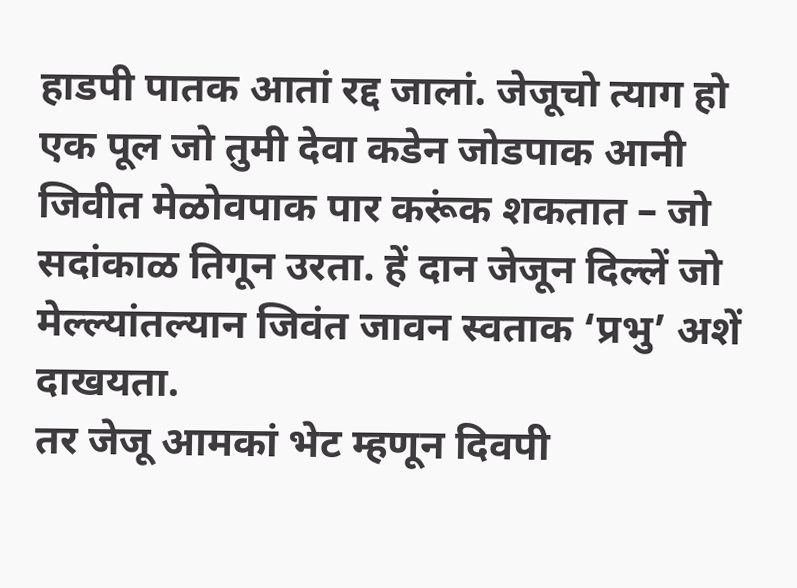हाडपी पातक आतां रद्द जालां. जेजूचो त्याग हो एक पूल जो तुमी देवा कडेन जोडपाक आनी जिवीत मेळोवपाक पार करूंक शकतात – जो सदांकाळ तिगून उरता. हें दान जेजून दिल्लें जो मेल्ल्यांतल्यान जिवंत जावन स्वताक ‘प्रभु’ अशें दाखयता.
तर जेजू आमकां भेट म्हणून दिवपी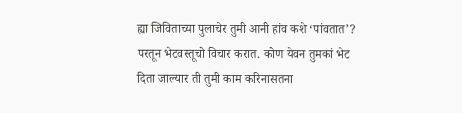ह्या जिविताच्या पुलाचेर तुमी आनी हांव कशे ‘पांवतात’? परतून भेटवस्तूचो विचार करात. कोण येवन तुमकां भेट दिता जाल्यार ती तुमी काम करिनासतना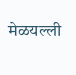मेळयल्ली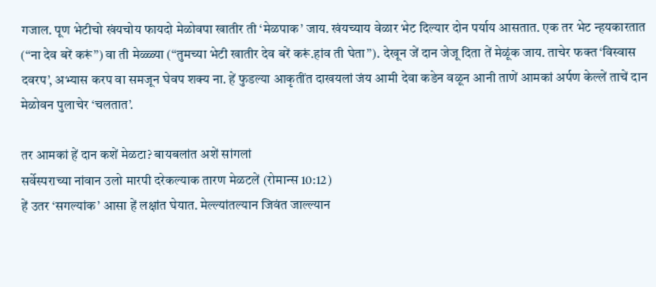गजाल. पूण भेटीचो खंयचोय फायदो मेळोवपा खातीर ती ‘मेळपाक’ जाय. खंयच्याय वेळार भेट दिल्यार दोन पर्याय आसतात. एक तर भेट न्हयकारतात (“ना देव बरें करूं”) वा ती मेळ्ळ्या (“तुमच्या भेटी खातीर देव बरें करूं.हांव ती घेता”). देखून जें दान जेजू दिता तें मेळूंक जाय. ताचेर फक्त ‘विस्वास दवरप’, अभ्यास करप वा समजून घेवप शक्य ना. हें फुडल्या आकृतींत दाखयलां जंय आमी देवा कडेन वळून आनी ताणें आमकां अर्पण केल्लें ताचें दान मेळोवन पुलाचेर ‘चलतात’.

तर आमकां हें दान कशें मेळटा? बायबलांत अशें सांगलां
सर्वेस्पराच्या नांवान उलो मारपी दरेकल्याक तारण मेळटलें (रोमान्स 10:12)
हें उतर ‘सगल्यांक’ आसा हें लक्षांत घेयात. मेल्ल्यांतल्यान जिवंत जाल्ल्यान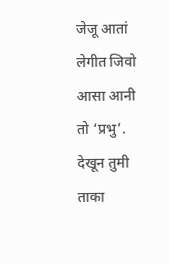जेजू आतां लेगीत जिवो आसा आनी तो ‘प्रभु’. देखून तुमी ताका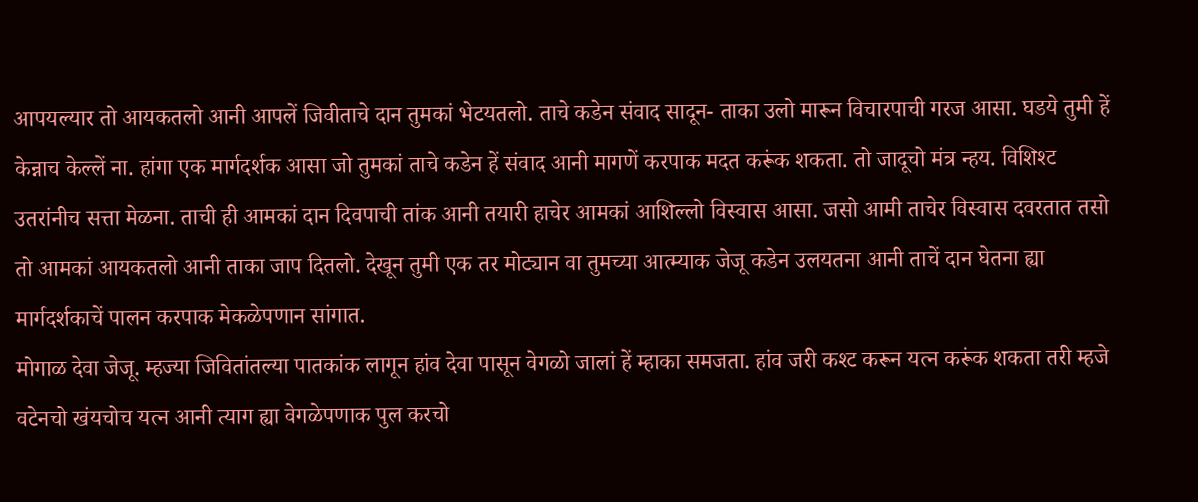आपयल्यार तो आयकतलो आनी आपलें जिवीताचे दान तुमकां भेटयतलो. ताचे कडेन संवाद सादून- ताका उलो मारून विचारपाची गरज आसा. घडये तुमी हें केन्नाच केल्लें ना. हांगा एक मार्गदर्शक आसा जो तुमकां ताचे कडेन हें संवाद आनी मागणें करपाक मदत करूंक शकता. तो जादूचो मंत्र न्हय. विशिश्ट उतरांनीच सत्ता मेळना. ताची ही आमकां दान दिवपाची तांक आनी तयारी हाचेर आमकां आशिल्लो विस्वास आसा. जसो आमी ताचेर विस्वास दवरतात तसो तो आमकां आयकतलो आनी ताका जाप दितलो. देखून तुमी एक तर मोट्यान वा तुमच्या आत्म्याक जेजू कडेन उलयतना आनी ताचें दान घेतना ह्या मार्गदर्शकाचें पालन करपाक मेकळेपणान सांगात.
मोगाळ देवा जेजू. म्हज्या जिवितांतल्या पातकांक लागून हांव देवा पासून वेगळो जालां हें म्हाका समजता. हांव जरी कश्ट करून यत्न करूंक शकता तरी म्हजे वटेनचो खंयचोच यत्न आनी त्याग ह्या वेगळेपणाक पुल करचो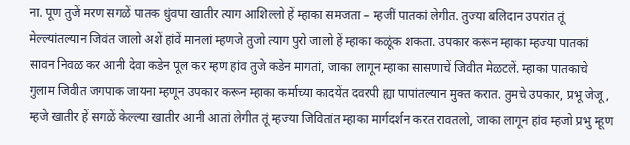ना. पूण तुजें मरण सगळें पातक धुंवपा खातीर त्याग आशिल्लो हें म्हाका समजता – म्हजीं पातकां लेगीत. तुज्या बलिदान उपरांत तूं मेल्ल्यांतल्यान जिवंत जालो अशें हांवें मानलां म्हणजे तुजो त्याग पुरो जालो हें म्हाका कळूंक शकता. उपकार करून म्हाका म्हज्या पातकां सावन निवळ कर आनी देवा कडेन पूल कर म्हण हांव तुजे कडेन मागतां, जाका लागून म्हाका सासणाचें जिवीत मेळटलें. म्हाका पातकाचे गुलाम जिवीत जगपाक जायना म्हणून उपकार करून म्हाका कर्माच्या कादयेंत दवरपी ह्या पापांतल्यान मुक्त करात. तुमचे उपकार, प्रभू जेजू, म्हजे खातीर हें सगळें केल्ल्या खातीर आनी आतां लेगीत तूं म्हज्या जिवितांत म्हाका मार्गदर्शन करत रावतलो, जाका लागून हांव म्हजो प्रभु म्हूण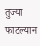तुज्या फाटल्यान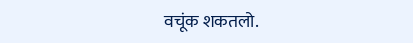वचूंक शकतलो.